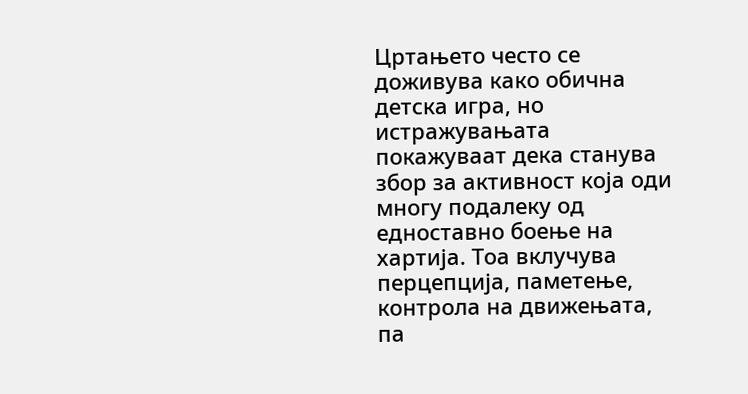Цртањето често се доживува како обична детска игра, но истражувањата покажуваат дека станува збор за активност која оди многу подалеку од едноставно боење на хартија. Тоа вклучува перцепција, паметење, контрола на движењата, па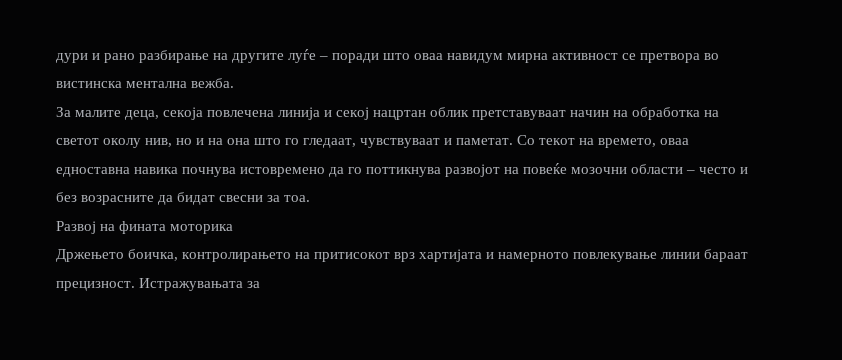дури и рано разбирање на другите луѓе – поради што оваа навидум мирна активност се претвора во вистинска ментална вежба.
За малите деца, секоја повлечена линија и секој нацртан облик претставуваат начин на обработка на светот околу нив, но и на она што го гледаат, чувствуваат и паметат. Со текот на времето, оваа едноставна навика почнува истовремено да го поттикнува развојот на повеќе мозочни области – често и без возрасните да бидат свесни за тоа.
Развој на фината моторика
Држењето боичка, контролирањето на притисокот врз хартијата и намерното повлекување линии бараат прецизност. Истражувањата за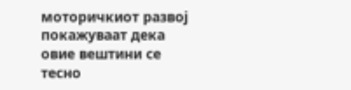моторичкиот развој покажуваат дека овие вештини се тесно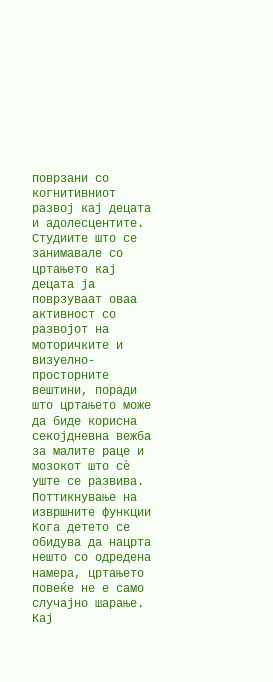поврзани со когнитивниот развој кај децата и адолесцентите.
Студиите што се занимавале со цртањето кај децата ја поврзуваат оваа активност со развојот на моторичките и визуелно-просторните вештини, поради што цртањето може да биде корисна секојдневна вежба за малите раце и мозокот што сè уште се развива.
Поттикнување на извршните функции
Кога детето се обидува да нацрта нешто со одредена намера, цртањето повеќе не е само случајно шарање. Кај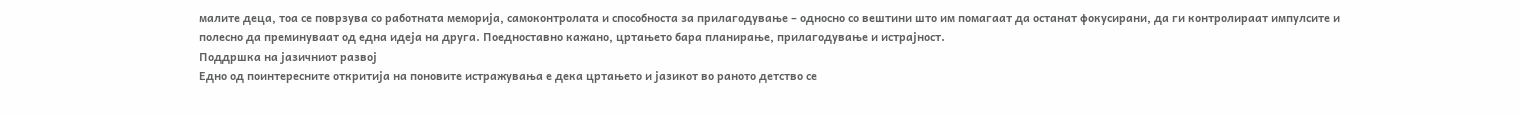малите деца, тоа се поврзува со работната меморија, самоконтролата и способноста за прилагодување – односно со вештини што им помагаат да останат фокусирани, да ги контролираат импулсите и полесно да преминуваат од една идеја на друга. Поедноставно кажано, цртањето бара планирање, прилагодување и истрајност.
Поддршка на јазичниот развој
Едно од поинтересните откритија на поновите истражувања е дека цртањето и јазикот во раното детство се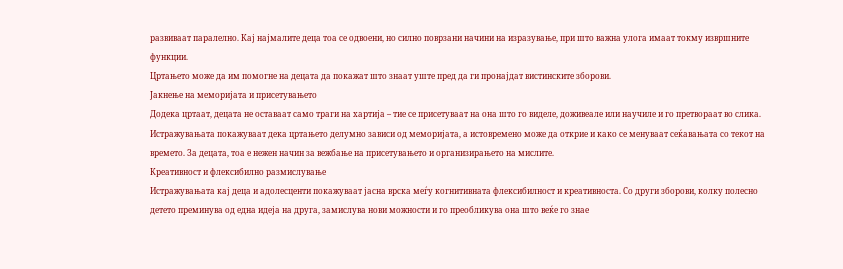развиваат паралелно. Кај најмалите деца тоа се одвоени, но силно поврзани начини на изразување, при што важна улога имаат токму извршните функции.
Цртањето може да им помогне на децата да покажат што знаат уште пред да ги пронајдат вистинските зборови.
Јакнење на меморијата и присетувањето
Додека цртаат, децата не оставаат само траги на хартија – тие се присетуваат на она што го виделе, доживеале или научиле и го претвораат во слика.
Истражувањата покажуваат дека цртањето делумно зависи од меморијата, а истовремено може да открие и како се менуваат сеќавањата со текот на времето. За децата, тоа е нежен начин за вежбање на присетувањето и организирањето на мислите.
Креативност и флексибилно размислување
Истражувањата кај деца и адолесценти покажуваат јасна врска меѓу когнитивната флексибилност и креативноста. Со други зборови, колку полесно детето преминува од една идеја на друга, замислува нови можности и го преобликува она што веќе го знае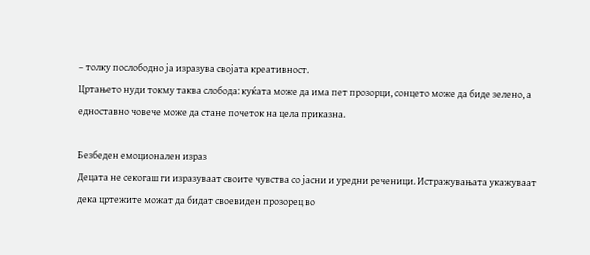– толку послободно ја изразува својата креативност.
Цртањето нуди токму таква слобода: куќата може да има пет прозорци, сонцето може да биде зелено, а едноставно човече може да стане почеток на цела приказна.

Безбеден емоционален израз
Децата не секогаш ги изразуваат своите чувства со јасни и уредни реченици. Истражувањата укажуваат дека цртежите можат да бидат своевиден прозорец во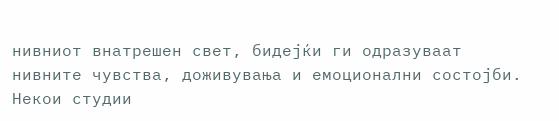нивниот внатрешен свет, бидејќи ги одразуваат нивните чувства, доживувања и емоционални состојби.
Некои студии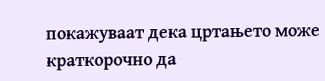покажуваат дека цртањето може краткорочно да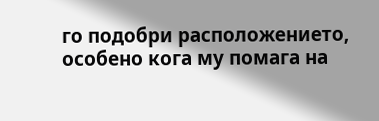го подобри расположението, особено кога му помага на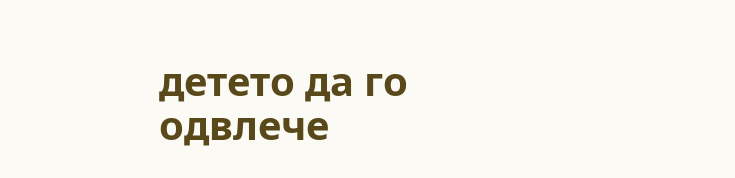детето да го одвлече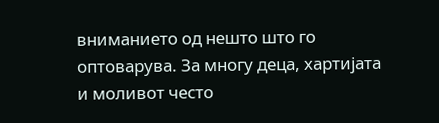вниманието од нешто што го оптоварува. За многу деца, хартијата и моливот често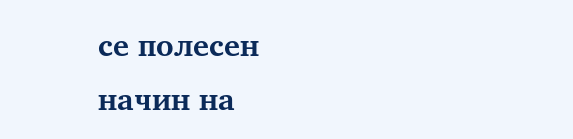се полесен начин на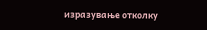изразување отколку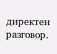директен разговор.